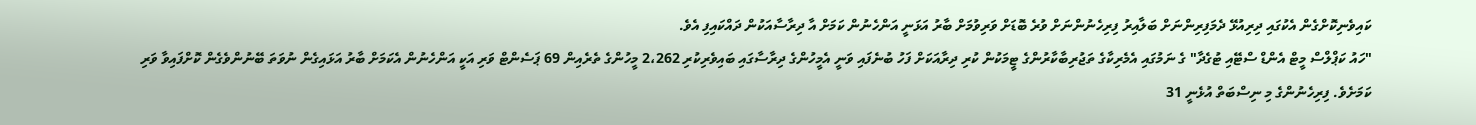ކައިވެނިކޮށްގެން އެކުގައި ދިރިއުޅޭ ދެމަފިރިންނަށް ބަލާއިރު ފިރިހެނުންނަށް ވުރެ ބޮޑަށް ވަރިވުމަށް ބާރު އަޅަނީ އަންހެނުން ކަމަށް އާ ދިރާސާއަކުން ދައްކައިފި އެވެ.
"ހައު ކަޕްލްސް މީޓް އެންޑް ސްޓޭއި ޓުގެދާ" ގެ ނަމުގައި އެމެރިކާގެ ތަޖުރިބާކާރުންގެ ޓީމަކުން ކުރި ދިރާއަކަށް ފަހު ބުނެފައި ވަނީ އެމީހުންގެ ދިރާސާގައި ބައިވެރިކުރި 2،262 މީހުންގެ ތެރެއިން 69 ޕަސެންޓް ވަރި އަކީ އަންހެނުން އެކަމަށް ބާރު އަޅައިގެން ނުވަތަ ބޭނުންވެގެން ކޮށްފައިވާ ވަރި ކަމަށެވެ. ފިރިހެނުންގެ މި ނިސްބަތް އުޅެނީ 31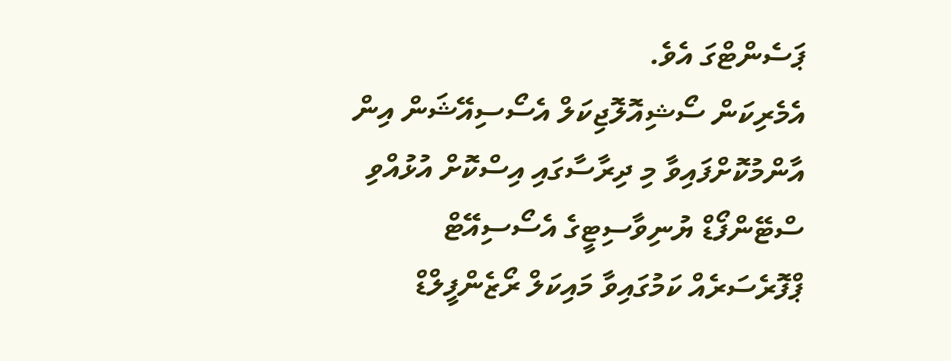ޕަސެންޓްގަ އެވެ.
އެމެރިކަން ސޯޝިއޮލޮޖިކަލް އެސޯސިއޭޝަން އިން އާންމުކޮށްފައިވާ މި ދިރާސާގައި އިސްކޮށް އުޅުއްވި ސްޓޭންފޯޑް ޔުނިވާސިޓީގެ އެސޯސިއޭޓް ޕްފޮރެސަރެއް ކަމުގައިވާ މައިކަލް ރޯޒެންފީލްޑް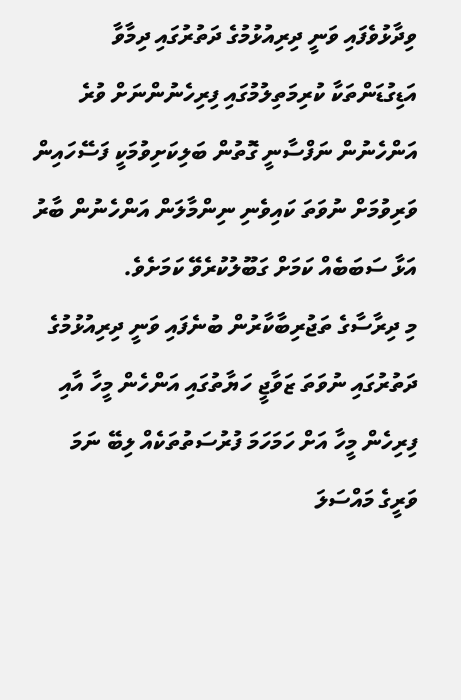ވިދާޅުވެފައި ވަނީ ދިރިއުޅުމުގެ ދަތުރުގައި ދިމާވާ އަޑިގުޑަންތަކާ ކުރިމަތިލުމުގައި ފިރިހެނުންނަށް ވުރެ އަންހެނުން ނަފްސާނީ ގޮތުން ބަލިކަށިވުމަކީ ފަސޭހައިން ވަރިވުމަށް ނުވަތަ ކައިވެނި ނިންމާލަން އަންހެނުން ބާރު އަޅާ ސަބަބެއް ކަމަށް ގަބޫލުކުރެވޭ ކަމަށެވެ.
މި ދިރާސާގެ ތަޖުރިބާކާރުން ބުނެފައި ވަނީ ދިރިއުޅުމުގެ ދަތުރުގައި ނުވަތަ ޒަވާޖީ ހަޔާތުގައި އަންހެން މީހާ އާއި ފިރިހެން މީހާ އަށް ހަމަހަމަ ފުރުސަތުތަކެއް ލިބޭ ނަމަ ވަރީގެ މައްސަލަ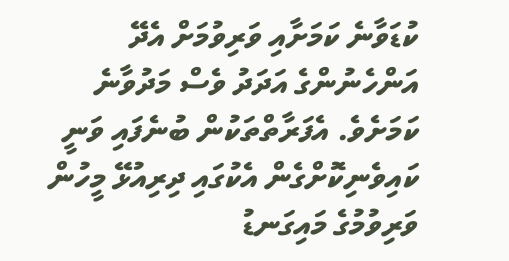ކުޑަވާނެ ކަމަށާއި ވަރިވުމަށް އެދޭ އަންހެނުންގެ އަދަދު ވެސް މަދުވާނެ ކަމަށެވެ. އެފަރާތްތަކުން ބުނެފައި ވަނީ ކައިވެނިކޮށްގެން އެކުގައި ދިރިއުޅޭ މީހުން ވަރިވުމުގެ މައިގަނޑު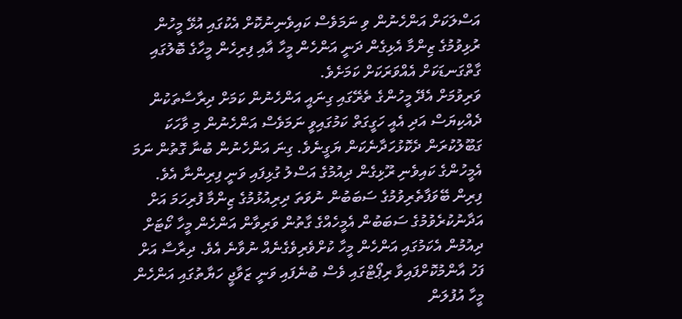އަސްލަކަށް އަންހެނުން ވި ނަމަވެސް ކައިވެނިނުކޮށް އެކުގައި އުޅޭ މީހުން ރުޅިވުމުގެ ޒިންމާ އެޅިގެން ދަނީ އަންހެން މީހާ އާއި ފިރިހެން މީހާގެ ބޮލުގައި ގާތްގަނޑަކަށް އެއްވަރަކަށް ކަމަށެވެ.
ވަރިވުމަށް އެދޭ މީހުންގެ ތެރޭގައި ގިނައީ އަންހެނުން ކަމަށް ދިރާސާތަކުން ދެއްކިޔަސް އަދި އެއީ ހަގީގަތް ކަމުގައިވީ ނަމަވެސް އަންހެނުން މި ވާހަކަ ގަބޫލުކުރަން ދެކޮޅުހަދާނެކަން ޔަގީނެވެ. ގިނަ އަންހެނުން ބުނާ ގޮތުން ނަމަ އެމީހުންގެ ކައިވެނި ރޫޅިގެން ދިއުމުގެ އަސްލު ގުޅިފައި ވަނީ ފިރިންނާ އެވެ.
ފިރިން ބޭވަފާތެރިވުމުގެ ސަބަބުން ނުވަތަ ދިރިއުޅުމުގެ ޒިންމާ ފުރިހަމަ އަށް އަދާނުކުރެވުމުގެ ސަބަބުން އެމީހެއްގެ ގާތުން ވަރިވާން އަންހެން މީހާ ކޯޓަށް ދިއުމުން އެކަމުގައި އަންހެން މީހާ ކުށްވެރިވެގެނެއް ނުވާނެ އެވެ. ދިރާސާ އަށް ފަހު އާންމުކޮށްފައިވާ ރިޕޯޓްގައި ވެސް ބުނެފައި ވަނީ ޒަވާޖީ ހަޔާތުގައި އަންހެން މީހާ އުފުލަން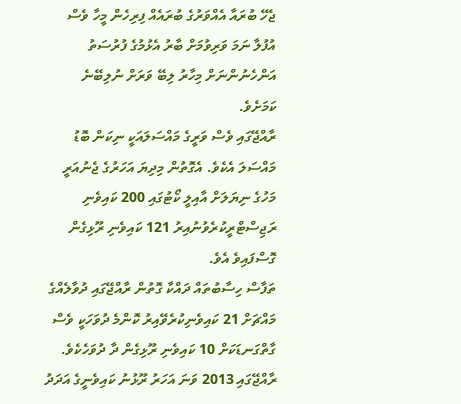ޖެހޭ ބުރައާ އެއްވަރުގެ ބުރައެއް ފިރިހެން މީހާ ވެސް އުފުލާ ނަމަ ވަރިވުމަށް ބާރު އެޅުމުގެ ފުރުސަތު އަންހެނުންނަށް މިހާރު ލިބޭ ވަރަށް ނުލިބޭނެ ކަމަށެވެ.
ރާއްޖޭގައި ވެސް ވަރީގެ މައްސަލައަކީ ނިކަން ބޮޑު މައްސަލަ އެކެވެ. އެގޮތުން މިދިޔަ އަހަރުގެ ޖެނުއަރީ މަހުގެ ނިޔަލަށް އާއިލީ ކޯޓުގައި 200 ކައިވެނި ރަޖިސްޓްރީކުރެވުނުއިރު 121 ކައިވެނި ރޫޅިގެން ގޮސްފައިވެ އެވެ.
ތަފާސް ހިސާބުތައް ދައްކާ ގޮތުން ރާއްޖޭގައި ދުވާލެއްގެ މައްޗަށް 21 ކައިވެނިކުރެވޭއިރު ކޮންމެ ދުވަހަކީ ވެސް ގާތްގަނޑަކަށް 10 ކައިވެނި ރޫޅިގެން ދާ ދުވަހެކެވެ.
ރާއްޖޭގައި 2013 ވަނަ އަހަރު ރޫޅުނު ކައިވެނީގެ އަދަދު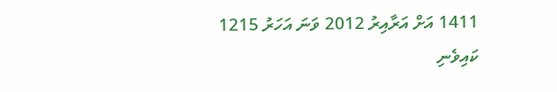1411 އަށް އަރާއިރު 2012 ވަނަ އަހަރު 1215 ކައިވެނި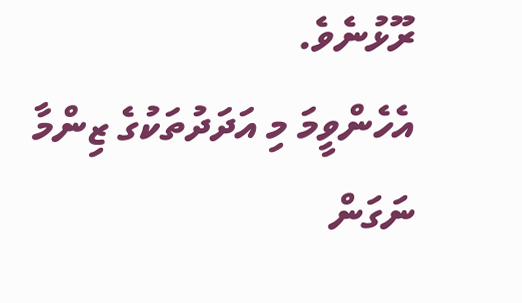ރޫޅުނެވެ.
އެހެންވީމަ މި އަދަދުތަކުގެ ޒިންމާ ނަގަން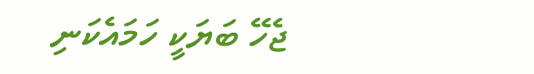ޖެހޭ ބަޔަކީ ހަމައެކަނި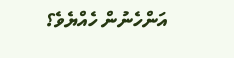އަންހެނުން ހެއްޔެވެ؟